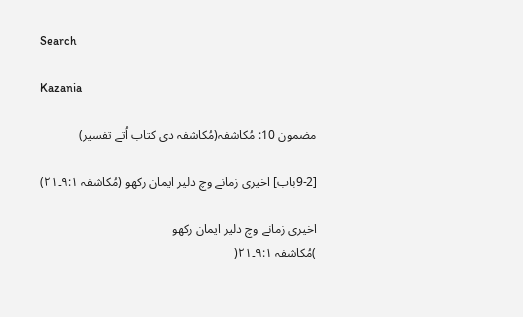Search

Kazania

مضمون 10: مُکاشفہ(مُکاشفہ دی کتاب اُتے تفسیر)

[9-2باب] اخیری زمانے وچ دلیر ایمان رکھو (مُکاشفہ ۹:۱۔۲۱)

اخیری زمانے وچ دلیر ایمان رکھو
)مُکاشفہ ۹:۱۔۲۱(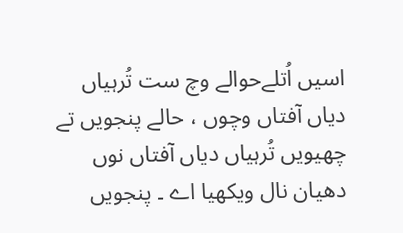اسیں اُتلےحوالے وچ ست تُرہیاں دیاں آفتاں وچوں ، حالے پنجویں تے چھیویں تُرہیاں دیاں آفتاں نوں دھیان نال ویکھیا اے ۔ پنجویں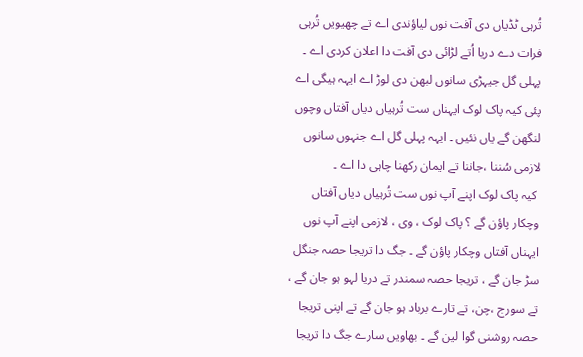تُرہی ٹڈیاں دی آفت نوں لیاؤندی اے تے چھیویں تُرہی فرات دے دریا اُتے لڑائی دی آفت دا اعلان کردی اے ۔
پہلی گل جیہڑی سانوں لبھن دی لوڑ اے ایہہ ہیگی اے پئی کیہ پاک لوک ایہناں ست تُرہیاں دیاں آفتاں وچوں لنگھن گے یاں نئیں ۔ ایہہ پہلی گل اے جنہوں سانوں لازمی سُننا ،جاننا تے ایمان رکھنا چاہی دا اے ۔
 کیہ پاک لوک اپنے آپ نوں ست تُرہیاں دیاں آفتاں وچکار پاؤن گے ؟ پاک لوک ، وی ، لازمی اپنے آپ نوں ایہناں آفتاں وچکار پاؤن گے ۔ جگ دا تریجا حصہ جنگل سڑ جان گے ، تریجا حصہ سمندر تے دریا لہو ہو جان گے ، تے سورج ،چن، تے تارے برباد ہو جان گے تے اپنی تریجا حصہ روشنی گوا لین گے ۔ بھاویں سارے جگ دا تریجا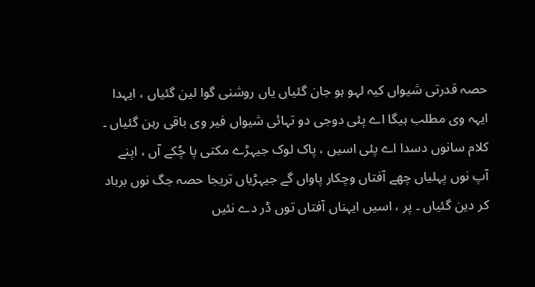حصہ قدرتی شیواں کیہ لہو ہو جان گئیاں یاں روشنی گوا لین گئیاں ، ایہدا ایہہ وی مطلب ہیگا اے پئی دوجی دو تہائی شیواں فیر وی باقی رہن گئیاں ۔
کلام سانوں دسدا اے پئی اسیں ، پاک لوک جیہڑے مکتی پا چُکے آں ، اپنے آپ نوں پہلیاں چھے آفتاں وچکار پاواں گے جیہڑیاں تریجا حصہ جگ نوں برباد کر دین گئیاں ۔ پر ، اسیں ایہناں آفتاں توں ڈر دے نئیں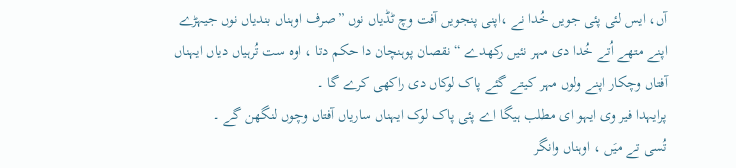آں، ایس لئی پئی جویں خُدا نے ،اپنی پنجویں آفت وچ ٹڈیاں نوں ”صرف اوہناں بندیاں نوں جیہڑے اپنے متھے اُتے خُدا دی مہر نئیں رکھدے “ نقصان پوہنچان دا حکم دتا ، اوہ ست تُرہیاں دیاں ایہناں آفتاں وچکار اپنے ولوں مہر کیتے گئے پاک لوکاں دی راکھی کرے گا ۔
پرایہدا فیر وی ایہو ای مطلب ہیگا اے پئی پاک لوک ایہناں ساریاں آفتاں وچوں لنگھن گے ۔
تُسی تے میَں ، اوہناں وانگر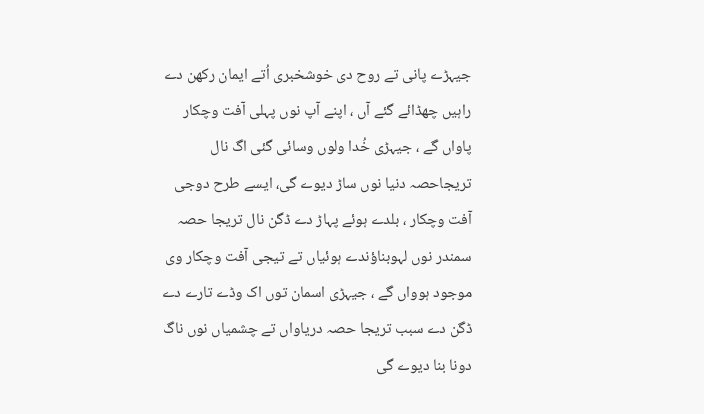جیہڑے پانی تے روح دی خوشخبری اُتے ایمان رکھن دے راہیں چھڈائے گئے آں ، اپنے آپ نوں پہلی آفت وچکار پاواں گے ، جیہڑی خُدا ولوں وسائی گئی اگ نال تریجاحصہ دنیا نوں ساڑ دیوے گی، ایسے طرح دوجی آفت وچکار ، بلدے ہوئے پہاڑ دے ڈگن نال تریجا حصہ سمندر نوں لہوبناؤندے ہوئیاں تے تیجی آفت وچکار وی موجود ہوواں گے ، جیہڑی اسمان توں اک وڈے تارے دے ڈگن دے سبب تریجا حصہ دریاواں تے چشمیاں نوں ناگ دونا بنا دیوے گی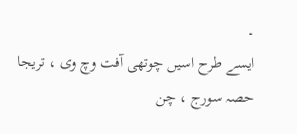۔
ایسے طرح اسیں چوتھی آفت وچ وی ، تریجا حصہ سورج ، چن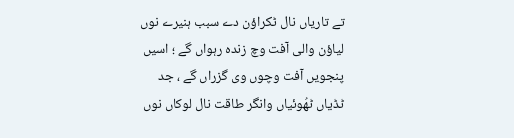تے تاریاں نال ٹکراؤن دے سبب ہنیرے نوں لیاؤن والی آفت وچ زندہ رہواں گے ؛ اسیں پنجویں آفت وچوں وی گزراں گے ، جد ٹڈیاں ٹھُوئیاں وانگر طاقت نال لوکاں نوں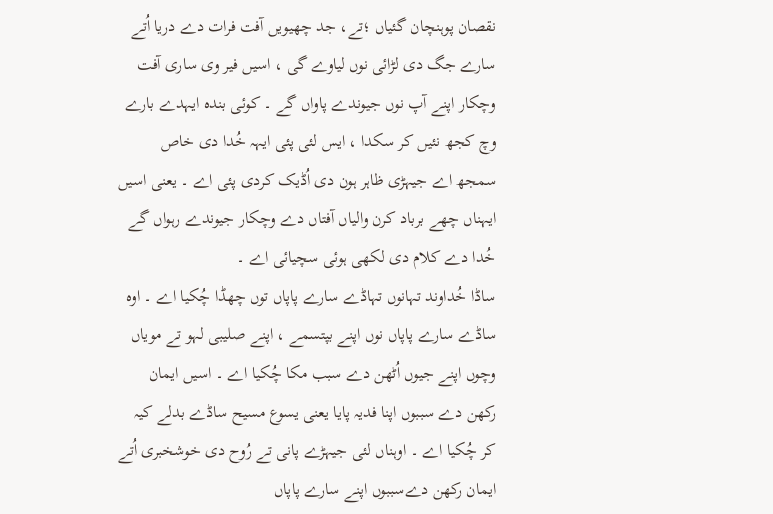نقصان پوہنچان گئیاں ؛تے، جد چھیویں آفت فرات دے دریا اُتے سارے جگ دی لڑائی نوں لیاوے گی ، اسیں فیر وی ساری آفت وچکار اپنے آپ نوں جیوندے پاواں گے ۔ کوئی بندہ ایہدے بارے وچ کجھ نئیں کر سکدا ، ایس لئی پئی ایہہ خُدا دی خاص سمجھ اے جیہڑی ظاہر ہون دی اُڈیک کردی پئی اے ۔ یعنی اسیں ایہناں چھے برباد کرن والیاں آفتاں دے وچکار جیوندے رہواں گے خُدا دے کلام دی لکھی ہوئی سچیائی اے ۔
ساڈا خُداوند تہانوں تہاڈے سارے پاپاں توں چھڈا چُکیا اے ۔ اوہ ساڈے سارے پاپاں نوں اپنے بپتسمے ، اپنے صلیبی لہو تے مویاں وچوں اپنے جیوں اُٹھن دے سبب مکا چُکیا اے ۔ اسیں ایمان رکھن دے سببوں اپنا فدیہ پایا یعنی یسوع مسیح ساڈے بدلے کیہ کر چُکیا اے ۔ اوہناں لئی جیہڑے پانی تے رُوح دی خوشخبری اُتے ایمان رکھن دےسببوں اپنے سارے پاپاں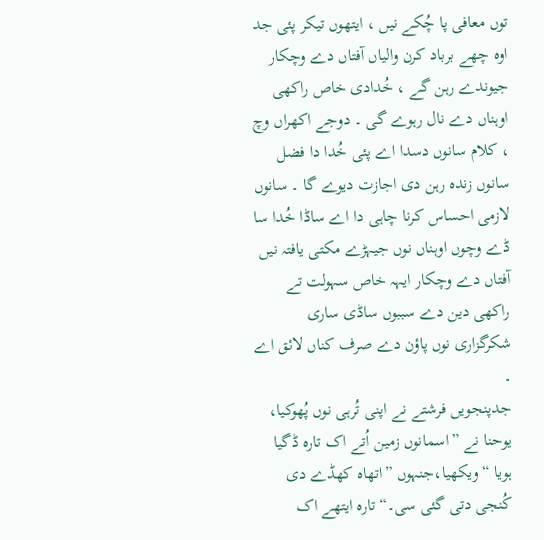توں معافی پا چُکے نیں ، ایتھوں تیکر پئی جد اوہ چھے برباد کرن والیاں آفتاں دے وچکار جیوندے رہن گے ، خُدادی خاص راکھی اوہناں دے نال رہوے گی ۔ دوجے اکھراں وچ ، کلام سانوں دسدا اے پئی خُدا دا فضل سانوں زندہ رہن دی اجازت دیوے گا ۔ سانوں لازمی احساس کرنا چاہی دا اے ساڈا خُدا سا ڈے وچوں اوہناں نوں جیہڑے مکتی یافتہ نیں آفتاں دے وچکار ایہہ خاص سہولت تے راکھی دین دے سببوں ساڈی ساری شکرگزاری نوں پاؤن دے صرف کناں لائق اے ۔
جدپنجویں فرشتے نے اپنی تُرہی نوں پُھوکیا، یوحنا نے ”اسمانوں زمین اُتے اک تارہ ڈگیا ہویا “ویکھیا،جنہوں ”اتھاہ کھڈے دی کُنجی دتی گئی سی۔“ تارہ ایتھے اک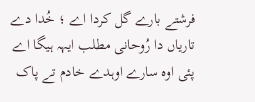فرشتے بارے گل کردا اے ؛ خُدا دے تاریاں دا رُوحانی مطلب ایہہ ہیگا اے پئی اوہ سارے اوہدے خادم تے پاک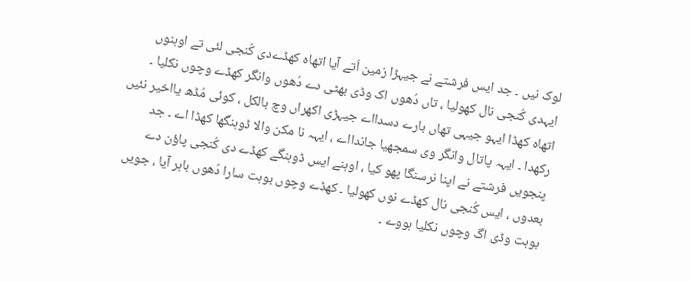لوک نیں ۔ جد ایس فرشتے نے جیہڑا زمین اُتے آیا اتھاہ کھڈےدی کُنجی لئی تے اوہنوں ایہدی کُنجی نال کھولیا ، تاں دُھوں اک وڈی بھٹی دے دُھوں وانگر کھڈے وچوں نکلیا ۔
اتھاہ کھڈا ایہو جیہی تھاں بارے دسدااے جیہڑی اکھراں وچ بالکل ، کوئی مُڈھ یااخیر نئیں رکھدا ۔ ایہہ پاتال وانگر وی سمجھیا جاندااے ، ایہہ نا مکن والا ڈوہنگھا کھڈا اے ۔ جد پنجویں فرشتے نے اپنا نرسنگا پھو کیا ، اوہنے ایس ڈوہنگے کھڈے دی کُنجی پاؤن دے بعدوں ، ایس کُنجی نال کھڈے نوں کھولیا ۔ کھڈے وچوں بوہت سارا دُھوں باہر آیا ، جویں بوہت وڈی اگ وچوں نکلیا ہووے ۔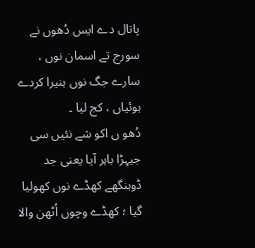پاتال دے ایس دُھوں نے سورج تے اسمان نوں ، سارے جگ نوں ہنیرا کردے ہوئیاں ، کج لیا ۔
دُھو ں اکو شے نئیں سی جیہڑا باہر آیا یعنی جد ڈوہنگھے کھڈے نوں کھولیا گیا ؛ کھڈے وچوں اُٹھن والا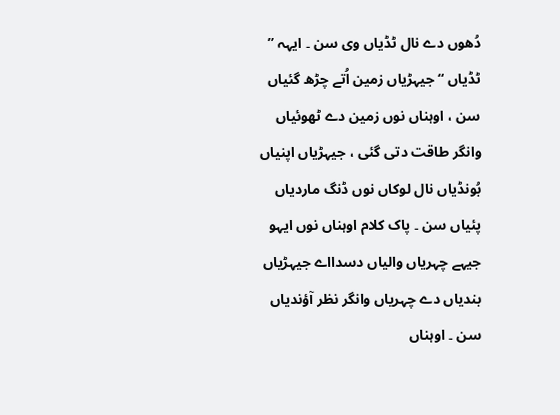دُھوں دے نال ٹڈیاں وی سن ۔ ایہہ ” ٹڈیاں “ جیہڑیاں زمین اُتے چڑھ گئیاں سن ، اوہناں نوں زمین دے ٹھوئیاں وانگر طاقت دتی گئی ، جیہڑیاں اپنیاں بُونڈیاں نال لوکاں نوں ڈنگ ماردیاں پئیاں سن ۔ پاک کلام اوہناں نوں ایہو جیہے چہریاں والیاں دسدااے جیہڑیاں بندیاں دے چہریاں وانگر نظر آؤندیاں سن ۔ اوہناں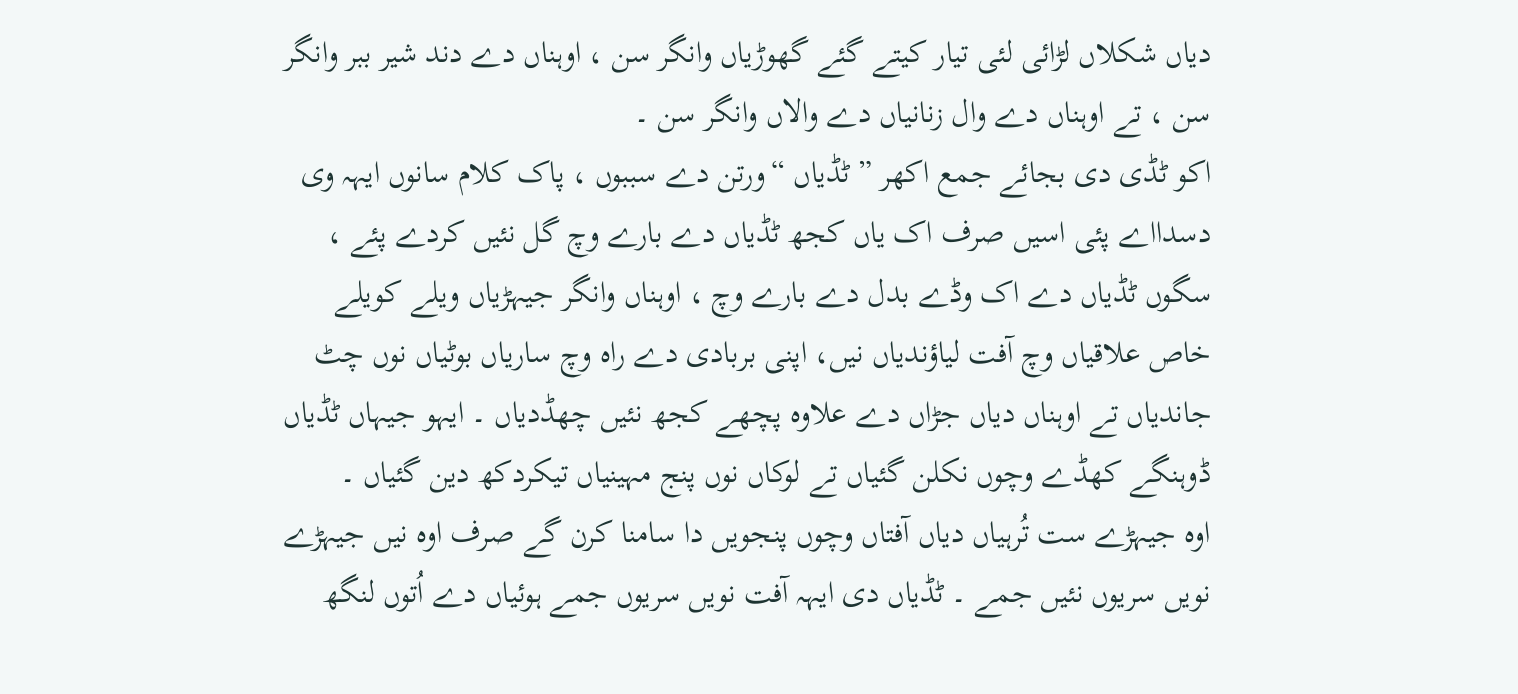دیاں شکلاں لڑائی لئی تیار کیتے گئے گھوڑیاں وانگر سن ، اوہناں دے دند شیر ببر وانگر سن ، تے اوہناں دے وال زنانیاں دے والاں وانگر سن ۔
اکو ٹڈی دی بجائے جمع اکھر ” ٹڈیاں “ورتن دے سببوں ، پاک کلام سانوں ایہہ وی دسدااے پئی اسیں صرف اک یاں کجھ ٹڈیاں دے بارے وچ گل نئیں کردے پئے ، سگوں ٹڈیاں دے اک وڈے بدل دے بارے وچ ، اوہناں وانگر جیہڑیاں ویلے کویلے خاص علاقیاں وچ آفت لیاؤندیاں نیں، اپنی بربادی دے راہ وچ ساریاں بوٹیاں نوں چٹ جاندیاں تے اوہناں دیاں جڑاں دے علاوہ پچھے کجھ نئیں چھڈدیاں ۔ ایہو جیہاں ٹڈیاں ڈوہنگے کھڈے وچوں نکلن گئیاں تے لوکاں نوں پنج مہینیاں تیکردکھ دین گئیاں ۔
اوہ جیہڑے ست تُرہیاں دیاں آفتاں وچوں پنجویں دا سامنا کرن گے صرف اوہ نیں جیہڑے نویں سریوں نئیں جمے ۔ ٹڈیاں دی ایہہ آفت نویں سریوں جمے ہوئیاں دے اُتوں لنگھ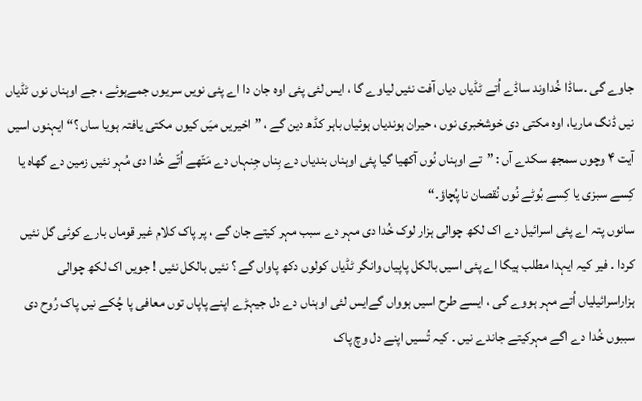جاوے گی ۔ساڈا خُداوند ساڈے اُتے ٹڈیاں دیاں آفت نئیں لیاوے گا ، ایس لئی پئی اوہ جان دا اے پئی نویں سریوں جمےہوئے ، جے اوہناں نوں ٹڈیاں نیں ڈنگ ماریا، اوہ مکتی دی خوشخبری نوں ، حیران ہوندیاں ہوئیاں باہر کڈھ دین گے ، ”اخیریں میَں کیوں مکتی یافتہ ہویا ساں ؟“ ایہنوں اسیں آیت ۴ وچوں سمجھ سکدے آں : ”تے اوہناں نُوں آکھیا گیا پئی اوہناں بندیاں دے بِناں جِنہاں دے مَتّھے اُتّے خُدا دی مُہر نئیں زمین دے گھاہ یا کِسے سبزی یا کِسے بُوٹے نُوں نُقصان نا پُچاؤ۔“
سانوں پتہ اے پئی اسرائیل دے اک لکھ چوالی ہزار لوک خُدا دی مہر دے سبب مہر کیتے جان گے ، پر پاک کلام غیر قوماں بارے کوئی گل نئیں کردا ۔ فیر کیہ ایہدا مطلب ہیگا اے پئی اسیں بالکل پاپیاں وانگر ٹڈیاں کولوں دکھ پاواں گے ؟ نئیں بالکل نئیں ! جویں اک لکھ چوالی ہزاراسرائیلیاں اُتے مہر ہووے گی ، ایسے طرح اسیں ہوواں گےایس لئی اوہناں دے دل جیہڑے اپنے پاپاں توں معافی پا چُکے نیں پاک رُوح دی سببوں خُدا دے اگے مہرکیتے جاندے نیں ۔ کیہ تُسیں اپنے دل وچ پاک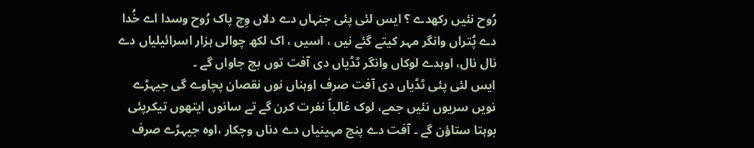رُوح نئیں رکھدے ؟ ایس لئی پئی جنہاں دے دلاں وِچ پاک رُوح وسدا اے خُدا دے پُتراں وانگر مہر کیتے گئے نیں ، اسیں ، اک لکھ چوالی ہزار اسرائیلیاں دے نال نال، اوہدے لوکاں وانگر ٹڈیاں دی آفت توں بچ جاواں گے ۔
ایس لئی پئی ٹڈیاں دی آفت صرف اوہناں نوں نقصان پچاوے گی جیہڑے نویں سریوں نئیں جمے، لوک غالباً نفرت کرن گے تے سانوں ایتھوں تیکرپئی بوہتا ستاؤن گے ۔ آفت دے پنج مہینیاں دے دناں وچکار ،اوہ جیہڑے صرف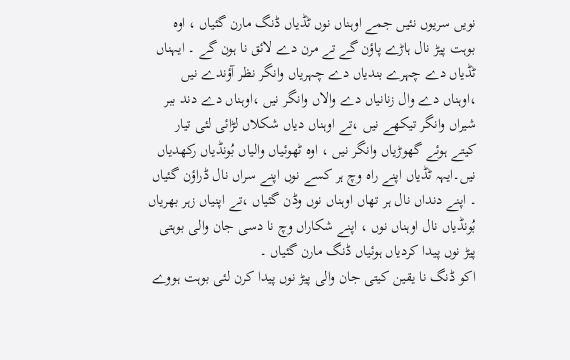نویں سریوں نئیں جمے اوہناں نوں ٹڈیاں ڈنگ مارن گئیاں ، اوہ بوہت پیڑ نال ہاڑے پاؤن گے تے مرن دے لائق نا ہون گے ۔ ایہناں ٹڈیاں دے چہرے بندیاں دے چہریاں وانگر نظر آؤندے نیں ،اوہناں دے وال زنانیاں دے والاں وانگر نیں ،اوہناں دے دند ببر شیراں وانگر تیکھے نیں ،تے اوہناں دیاں شکلاں لڑائی لئی تیار کیتے ہوئے گھوڑیاں وانگر نیں ، اوہ ٹھوئیاں والیاں بُونڈیاں رکھدیاں نیں۔ایہہ ٹڈیاں اپنے راہ وچ ہر کسے نوں اپنے سراں نال ڈراؤن گئیاں ۔ اپنے دنداں نال ہر تھاں اوہناں نوں وڈن گئیاں ،تے اپنیاں زہر بھریاں بُونڈیاں نال اوہناں نوں ، اپنے شکاراں وچ نا دسی جان والی بوہتی پیڑ نوں پیدا کردیاں ہوئیاں ڈنگ مارن گئیاں ۔
اکو ڈنگ نا یقین کیتی جان والی پیڑ نوں پیدا کرن لئی بوہت ہووے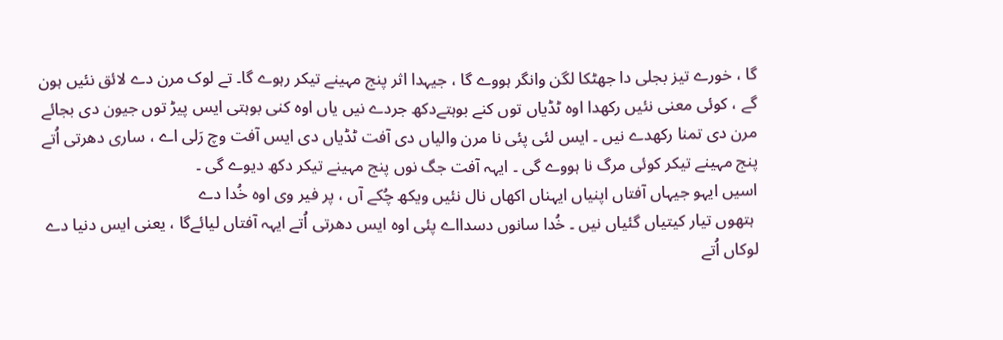گا ، خورے تیز بجلی دا جھٹکا لگن وانگر ہووے گا ، جیہدا اثر پنج مہینے تیکر رہوے گا۔ تے لوک مرن دے لائق نئیں ہون گے ، کوئی معنی نئیں رکھدا اوہ ٹڈیاں توں کنے بوہتےدکھ جردے نیں یاں اوہ کنی بوہتی ایس پیڑ توں جیون دی بجائے مرن دی تمنا رکھدے نیں ۔ ایس لئی پئی نا مرن والیاں دی آفت ٹڈیاں دی ایس آفت وچ رَلی اے ، ساری دھرتی اُتے پنج مہینے تیکر کوئی مرگ نا ہووے گی ۔ ایہہ آفت جگ نوں پنج مہینے تیکر دکھ دیوے گی ۔
اسیں ایہو جیہاں آفتاں اپنیاں ایہناں اکھاں نال نئیں ویکھ چُکے آں ، پر فیر وی اوہ خُدا دے
 ہتھوں تیار کیتیاں گئیاں نیں ۔ خُدا سانوں دسدااے پئی اوہ ایس دھرتی اُتے ایہہ آفتاں لیائےگا ، یعنی ایس دنیا دے لوکاں اُتے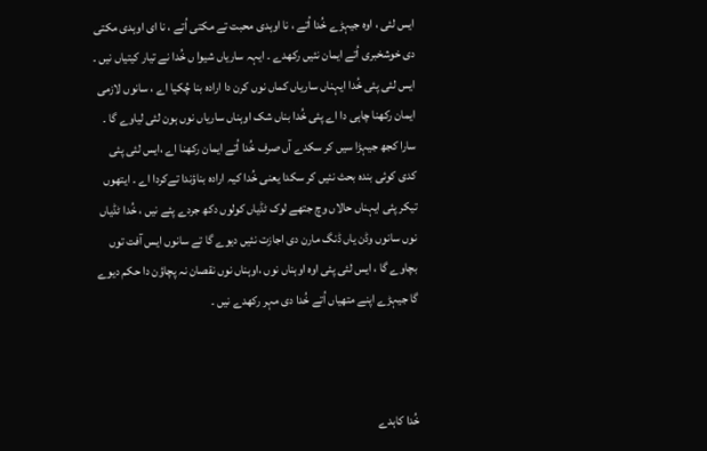ایس لئی ، اوہ جیہڑے خُدا اُتے ، نا اوہدی محبت تے مکتی اُتے ، نا ای اوہدی مکتی دی خوشخبری اُتے ایمان نئیں رکھدے ۔ ایہہ ساریاں شیوا ں خُدا نے تیار کیتیاں نیں ۔ ایس لئی پئی خُدا ایہناں ساریاں کماں نوں کرن دا ارادہ بنا چُکیا اے ، سانوں لازمی ایمان رکھنا چاہی دا اے پئی خُدا بناں شک اوہناں ساریاں نوں ہون لئی لیاوے گا ۔
سارا کجھ جیہڑا سیں کر سکدے آں صرف خُدا اُتے ایمان رکھنا اے ،ایس لئی پئی کدی کوئی بندہ بحث نئیں کر سکدا یعنی خُدا کیہ ارادہ بناؤندا تےکردا اے ۔ ایتھوں تیکر پئی ایہناں حالاں وچ جتھے لوک ٹڈیاں کولوں دکھ جردے پئے نیں ، خُدا ٹڈیاں نوں سانوں وڈن یاں ڈنگ مارن دی اجازت نئیں دیوے گا تے سانوں ایس آفت توں بچاوے گا ، ایس لئی پئی اوہ اوہناں نوں ،اوہناں نوں نقصان نہ پچاؤن دا حکم دیوے گا جیہڑے اپنے متھیاں اُتے خُدا دی مہر رکھدے نیں ۔



خُدا کاہدے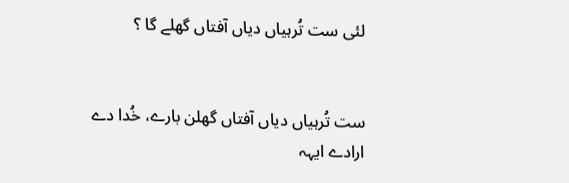لئی ست تُرہیاں دیاں آفتاں گھلے گا ؟


ست تُرہیاں دیاں آفتاں گھلن بارے، خُدا دے ارادے ایہہ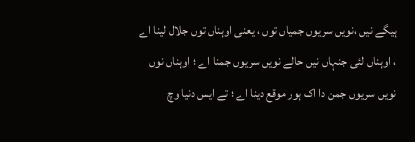ہیگے نیں ،نویں سریوں جمیاں توں ، یعنی اوہناں توں جلال لینا اے ، اوہناں لئی جنہاں نیں حالے نویں سریوں جمنا اے ؛ اوہناں نوں نویں سریوں جمن دا اک ہور موقع دینا اے ؛ تے ایس دنیا وچ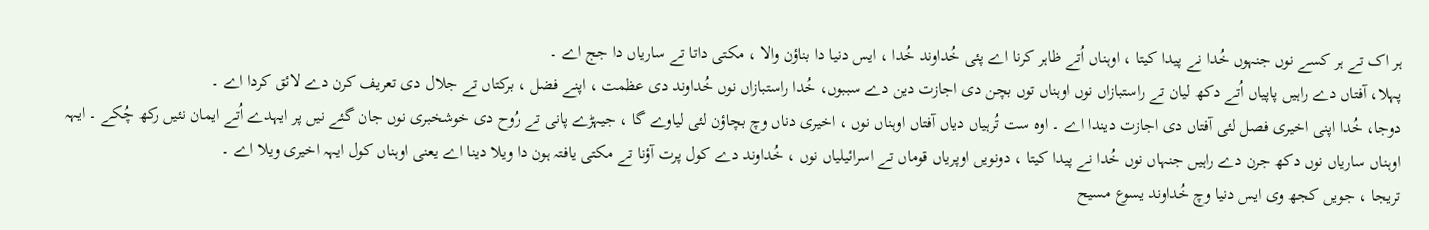ہر اک تے ہر کسے نوں جنہوں خُدا نے پیدا کیتا ، اوہناں اُتے ظاہر کرنا اے پئی خُداوند خُدا ، ایس دنیا دا بناؤن والا ، مکتی داتا تے ساریاں دا جج اے ۔
پہلا، آفتاں دے راہیں پاپیاں اُتے دکھ لیان تے راستبازاں نوں اوہناں توں بچن دی اجازت دین دے سببوں، خُدا راستبازاں نوں خُداوند دی عظمت ، اپنے فضل ، برکتاں تے جلال دی تعریف کرن دے لائق کردا اے ۔
دوجا، خُدا اپنی اخیری فصل لئی آفتاں دی اجازت دیندا اے ۔ اوہ ست تُرہیاں دیاں آفتاں اوہناں نوں ، اخیری دناں وچ بچاؤن لئی لیاوے گا ، جیہڑے پانی تے رُوح دی خوشخبری نوں جان گئے نیں پر ایہدے اُتے ایمان نئیں رکھ چُکے ۔ ایہہ اوہناں ساریاں نوں دکھ جرن دے راہیں جنہاں نوں خُدا نے پیدا کیتا ، دونویں اوپریاں قوماں تے اسرائیلیاں نوں ، خُداوند دے کول پرت آؤنا تے مکتی یافتہ ہون دا ویلا دینا اے یعنی اوہناں کول ایہہ اخیری ویلا اے ۔
تریجا ، جویں کجھ وی ایس دنیا وچ خُداوند یسوع مسیح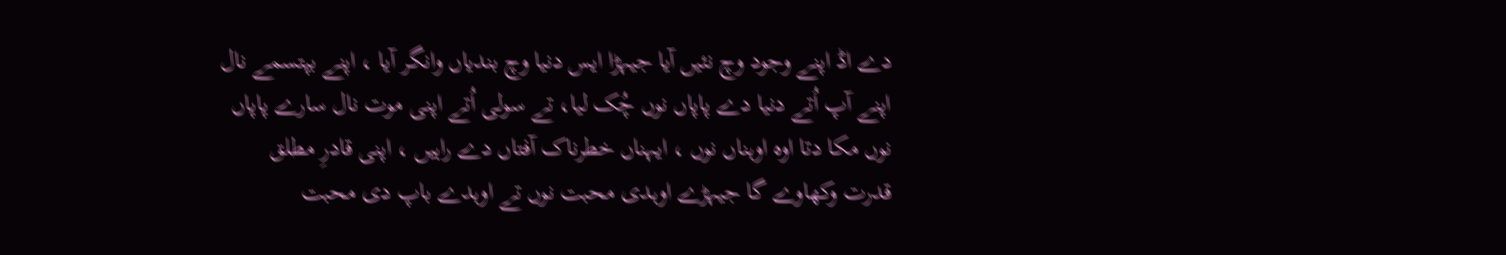دے اڈ اپنے وجود وچ نئیں آیا جیہڑا ایس دنیا وچ بندیاں وانگر آیا ، اپنے بپتسمے نال اپنے آپ اُتے دنیا دے پاپاں نوں چُک لیا، تے سولی اُتے اپنی موت نال سارے پاپاں نوں مکا دتا اوہ اوہناں نوں ، ایہناں خطرناک آفتاں دے راہیں ، اپنی قادرِ مطلق قدرت وکھاوے گا جیہڑے اوہدی محبت نوں تے اوہدے باپ دی محبت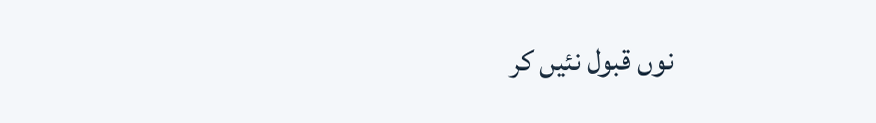نوں قبول نئیں کر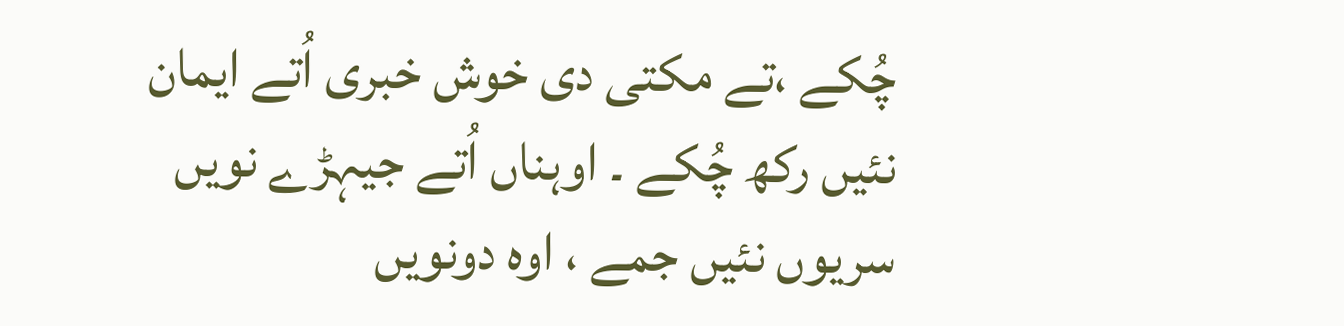چُکے ،تے مکتی دی خوش خبری اُتے ایمان نئیں رکھ چُکے ۔ اوہناں اُتے جیہڑے نویں سریوں نئیں جمے ، اوہ دونویں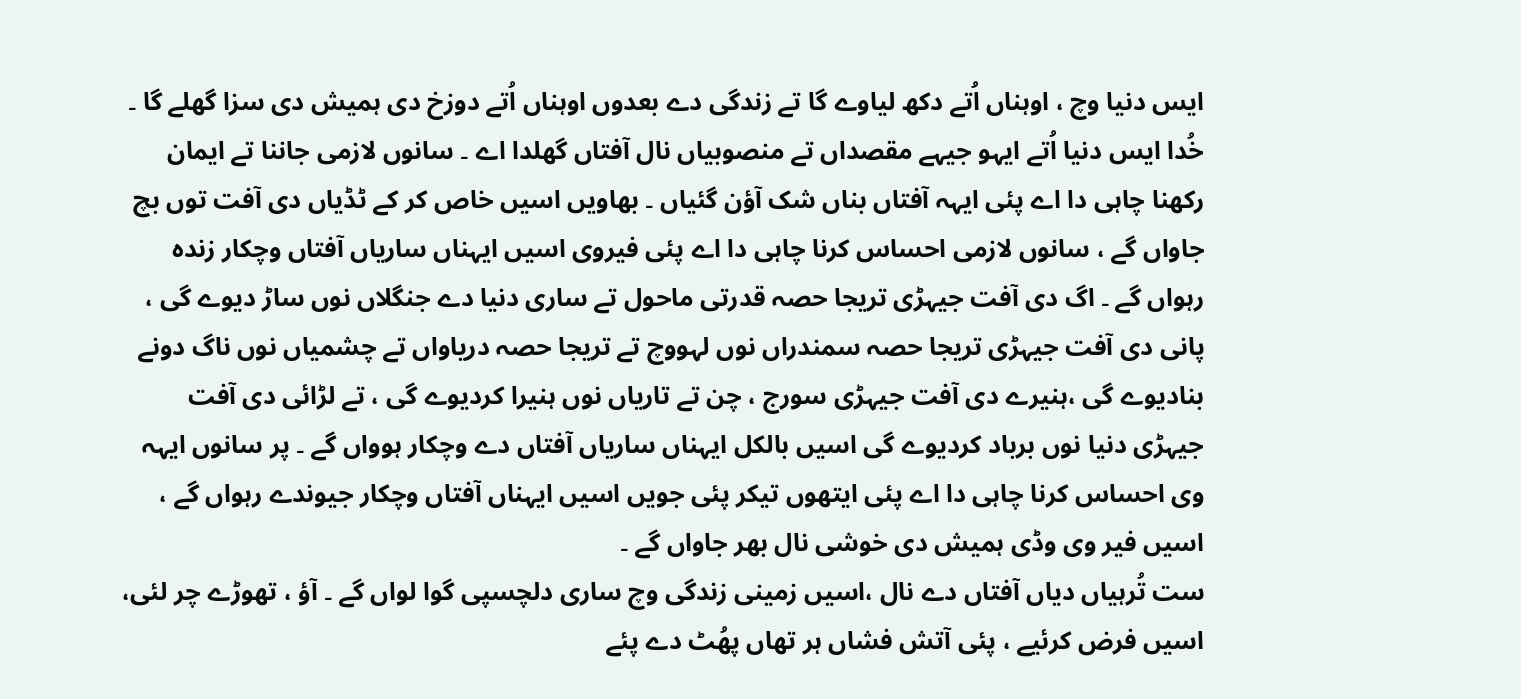ایس دنیا وچ ، اوہناں اُتے دکھ لیاوے گا تے زندگی دے بعدوں اوہناں اُتے دوزخ دی ہمیش دی سزا گھلے گا ۔
خُدا ایس دنیا اُتے ایہو جیہے مقصداں تے منصوبیاں نال آفتاں گھلدا اے ۔ سانوں لازمی جاننا تے ایمان رکھنا چاہی دا اے پئی ایہہ آفتاں بناں شک آؤن گئیاں ۔ بھاویں اسیں خاص کر کے ٹڈیاں دی آفت توں بچ جاواں گے ، سانوں لازمی احساس کرنا چاہی دا اے پئی فیروی اسیں ایہناں ساریاں آفتاں وچکار زندہ رہواں گے ۔ اگ دی آفت جیہڑی تریجا حصہ قدرتی ماحول تے ساری دنیا دے جنگلاں نوں ساڑ دیوے گی ، پانی دی آفت جیہڑی تریجا حصہ سمندراں نوں لہووچ تے تریجا حصہ دریاواں تے چشمیاں نوں ناگ دونے بنادیوے گی ،ہنیرے دی آفت جیہڑی سورج ، چن تے تاریاں نوں ہنیرا کردیوے گی ، تے لڑائی دی آفت جیہڑی دنیا نوں برباد کردیوے گی اسیں بالکل ایہناں ساریاں آفتاں دے وچکار ہوواں گے ۔ پر سانوں ایہہ وی احساس کرنا چاہی دا اے پئی ایتھوں تیکر پئی جویں اسیں ایہناں آفتاں وچکار جیوندے رہواں گے ، اسیں فیر وی وڈی ہمیش دی خوشی نال بھر جاواں گے ۔
ست تُرہیاں دیاں آفتاں دے نال ،اسیں زمینی زندگی وچ ساری دلچسپی گوا لواں گے ۔ آؤ ، تھوڑے چر لئی، اسیں فرض کرئیے ، پئی آتش فشاں ہر تھاں پھُٹ دے پئے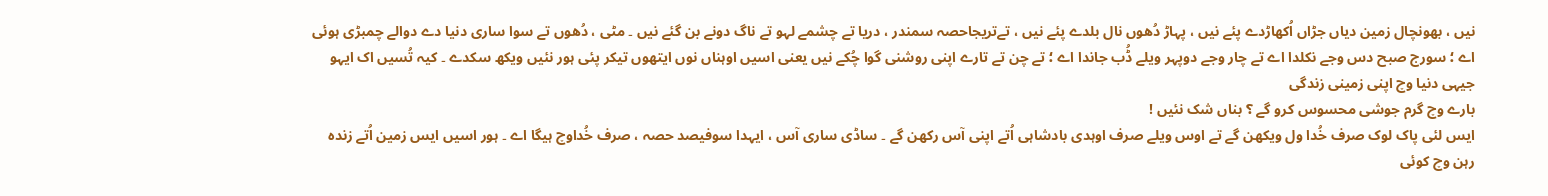نیں ، بھونچال زمین دیاں جڑاں اُکھاڑدے پئے نیں ، پہاڑ دُھوں نال بلدے پئے نیں ، تےتریجاحصہ سمندر ، دریا تے چشمے لہو تے ناگ دونے بن گئے نیں ۔ مٹی ، دُھوں تے سوا ساری دنیا دے دوالے چمبڑی ہوئی اے ؛ سورج صبح دس وجے نکلدا اے تے چار وجے دوپہر ویلے ڈُب جاندا اے ؛ تے چن تے تارے اپنی روشنی گوا چُکے نیں یعنی اسیں اوہناں نوں ایتھوں تیکر پئی ہور نئیں ویکھ سکدے ۔ کیہ تُسیں اک ایہو جیہی دنیا وچ اپنی زمینی زندگی
بارے وچ گرم جوشی محسوس کرو گے ؟ بناں شک نئیں !
ایس لئی پاک لوک صرف خُدا ول ویکھن گے تے اوس ویلے صرف اوہدی بادشاہی اُتے اپنی آس رکھن گے ۔ ساڈی ساری آس ، ایہدا سوفیصد حصہ ، صرف خُداوچ ہیگا اے ۔ ہور اسیں ایس زمین اُتے زندہ رہن وچ کوئی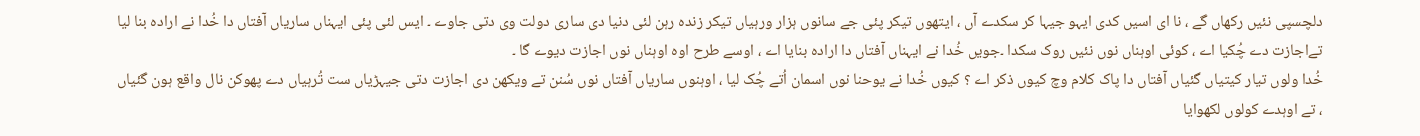دلچسپی نئیں رکھاں گے ، نا ای اسیں کدی ایہو جیہا کر سکدے آں ، ایتھوں تیکر پئی جے سانوں ہزار ورہیاں تیکر زندہ رہن لئی دنیا دی ساری دولت وی دتی جاوے ۔ ایس لئی پئی ایہناں ساریاں آفتاں دا خُدا نے ارادہ بنا لیا تےاجازت دے چُکیا اے ، کوئی اوہناں نوں نئیں روک سکدا ۔جویں خُدا نے ایہناں آفتاں دا ارادہ بنایا اے ، اوسے طرح اوہ اوہناں نوں اجازت دیوے گا ۔
خُدا ولوں تیار کیتیاں گئیاں آفتاں دا پاک کلام وچ کیوں ذکر اے ؟ کیوں خُدا نے یوحنا نوں اسمان اُتے چُک لیا ، اوہنوں ساریاں آفتاں نوں سُنن تے ویکھن دی اجازت دتی جیہڑیاں ست تُرہیاں دے پھوکن نال واقع ہون گئیاں ، تے اوہدے کولوں لکھوایا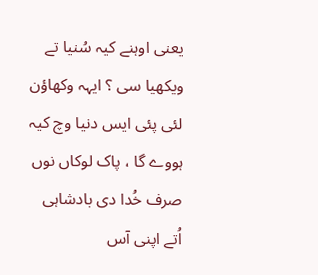یعنی اوہنے کیہ سُنیا تے ویکھیا سی ؟ ایہہ وکھاؤن لئی پئی ایس دنیا وچ کیہ ہووے گا ، پاک لوکاں نوں صرف خُدا دی بادشاہی اُتے اپنی آس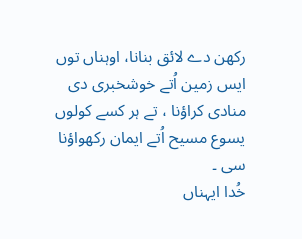رکھن دے لائق بنانا، اوہناں توں ایس زمین اُتے خوشخبری دی منادی کراؤنا ، تے ہر کسے کولوں یسوع مسیح اُتے ایمان رکھواؤنا سی ۔
خُدا ایہناں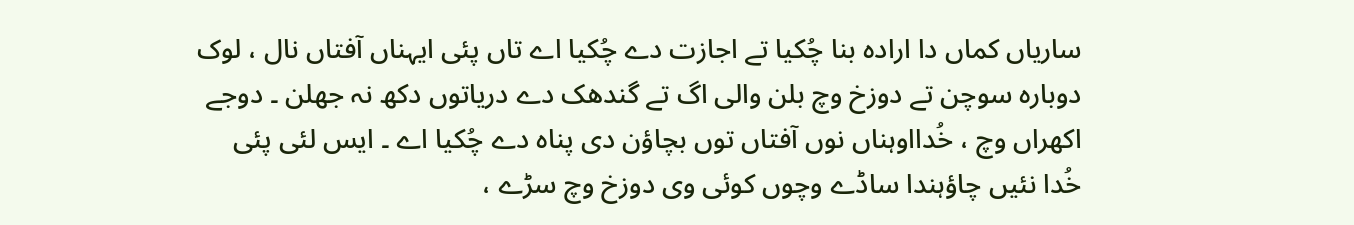ساریاں کماں دا ارادہ بنا چُکیا تے اجازت دے چُکیا اے تاں پئی ایہناں آفتاں نال ، لوک دوبارہ سوچن تے دوزخ وچ بلن والی اگ تے گندھک دے دریاتوں دکھ نہ جھلن ۔ دوجے اکھراں وچ ، خُدااوہناں نوں آفتاں توں بچاؤن دی پناہ دے چُکیا اے ۔ ایس لئی پئی خُدا نئیں چاؤہندا ساڈے وچوں کوئی وی دوزخ وچ سڑے ،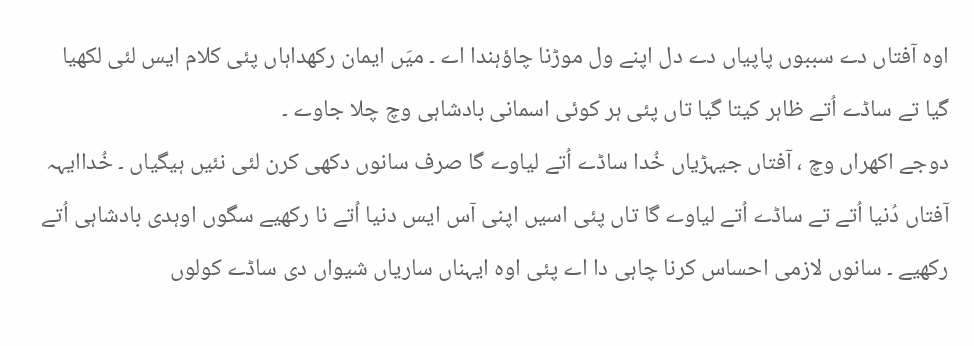اوہ آفتاں دے سببوں پاپیاں دے دل اپنے ول موڑنا چاؤہندا اے ۔ میَں ایمان رکھداہاں پئی کلام ایس لئی لکھیا گیا تے ساڈے اُتے ظاہر کیتا گیا تاں پئی ہر کوئی اسمانی بادشاہی وچ چلا جاوے ۔
دوجے اکھراں وچ ، آفتاں جیہڑیاں خُدا ساڈے اُتے لیاوے گا صرف سانوں دکھی کرن لئی نئیں ہیگیاں ۔ خُداایہہ آفتاں دُنیا اُتے تے ساڈے اُتے لیاوے گا تاں پئی اسیں اپنی آس ایس دنیا اُتے نا رکھیے سگوں اوہدی بادشاہی اُتے رکھیے ۔ سانوں لازمی احساس کرنا چاہی دا اے پئی اوہ ایہناں ساریاں شیواں دی ساڈے کولوں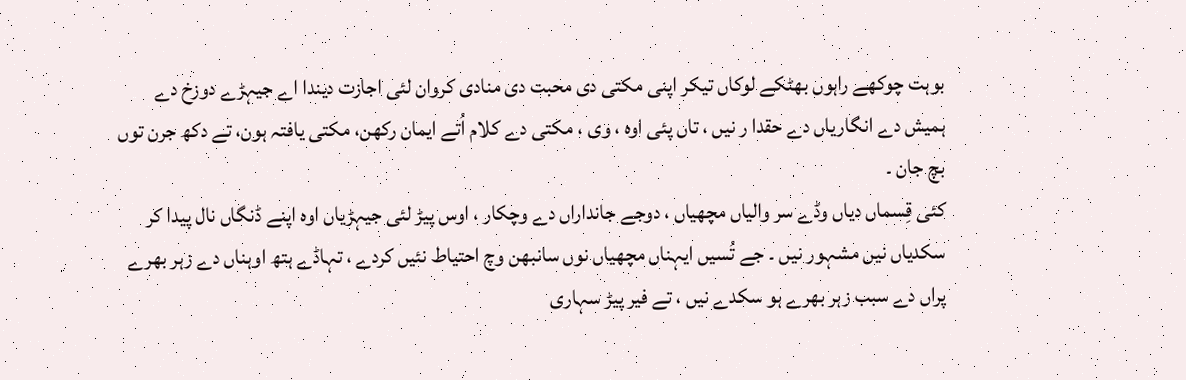بوہت چوکھے راہوں بھٹکے لوکاں تیکر اپنی مکتی دی محبت دی منادی کروان لئی اجازت دیندا اے جیہڑے دوزخ دے ہمیش دے انگاریاں دے حقدا ر نیں ، تاں پئی اوہ ، وی ، مکتی دے کلام اُتے ایمان رکھن، مکتی یافتہ ہون، تے دکھ جرن توں بچ جان ۔
کئی قِسماں دیاں وڈے سر والیاں مچھیاں ، دوجے جانداراں دے وچکار ، اوس پیڑ لئی جیہڑیاں اوہ اپنے ڈنگاں نال پیدا کر سکدیاں نیں مشہور نیں ۔ جے تُسیں ایہناں مچھیاں نوں سانبھن وچ احتیاط نئیں کردے ، تہاڈے ہتھ اوہناں دے زہر بھرے پراں دے سبب زہر بھرے ہو سکدے نیں ، تے فیر پیڑ سہاری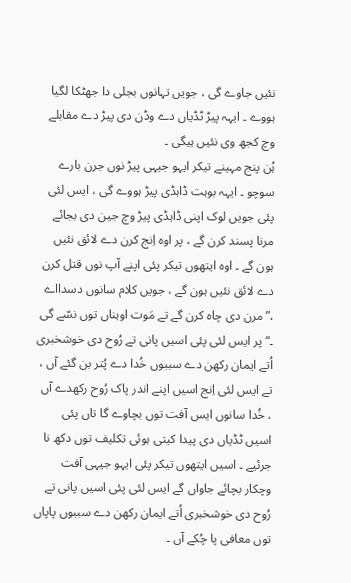نئیں جاوے گی ، جویں تہانوں بجلی دا جھٹکا لگیا ہووے ۔ ایہہ پیڑ ٹڈیاں دے وڈن دی پیڑ دے مقابلے وچ کجھ وی نئیں ہیگی ۔
ہُن پنج مہینے تیکر ایہو جیہی پیڑ نوں جرن بارے سوچو ۔ ایہہ بوہت ڈاہڈی پیڑ ہووے گی ، ایس لئی پئی جویں لوک اپنی ڈاہڈی پیڑ وچ جین دی بجائے مرنا پسند کرن گے ، پر اوہ اِنج کرن دے لائق نئیں ہون گے ۔ اوہ ایتھوں تیکر پئی اپنے آپ نوں قتل کرن دے لائق نئیں ہون گے ، جویں کلام سانوں دسدااے ،”مرن دی چاہ کرن گے تے مَوت اوہناں توں نسّے گی ۔“پر ایس لئی پئی اسیں پانی تے رُوح دی خوشخبری اُتے ایمان رکھن دے سببوں خُدا دے پُتر بن گئے آں ، تے ایس لئی اِنج اسیں اپنے اندر پاک رُوح رکھدے آں ، خُدا سانوں ایس آفت توں بچاوے گا تاں پئی اسیں ٹڈیاں دی پیدا کیتی ہوئی تکلیف توں دکھ نا جرئیے ۔ اسیں ایتھوں تیکر پئی ایہو جیہی آفت وچکار بچائے جاواں گے ایس لئی پئی اسیں پانی تے رُوح دی خوشخبری اُتے ایمان رکھن دے سببوں پاپاں توں معافی پا چُکے آں ۔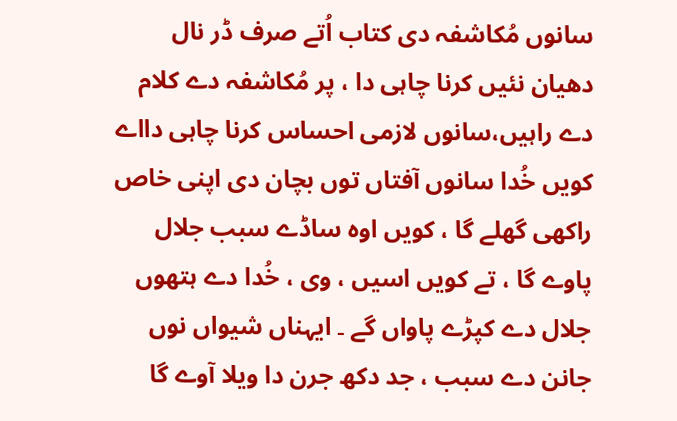سانوں مُکاشفہ دی کتاب اُتے صرف ڈر نال دھیان نئیں کرنا چاہی دا ، پر مُکاشفہ دے کلام دے راہیں،سانوں لازمی احساس کرنا چاہی دااے کویں خُدا سانوں آفتاں توں بچان دی اپنی خاص راکھی گھلے گا ، کویں اوہ ساڈے سبب جلال پاوے گا ، تے کویں اسیں ، وی ، خُدا دے ہتھوں جلال دے کپڑے پاواں گے ۔ ایہناں شیواں نوں جانن دے سبب ، جد دکھ جرن دا ویلا آوے گا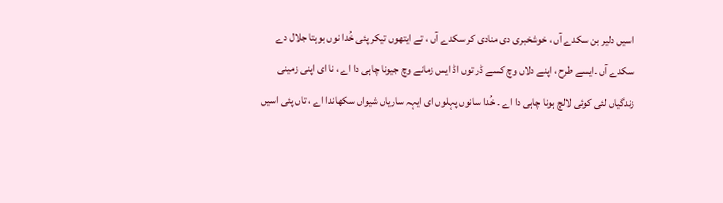اسیں دلیر بن سکدے آں ، خوشخبری دی منادی کر سکدے آں ، تے ایتھوں تیکر پئی خُدا نوں بوہتا جلال دے سکدے آں ۔ایسے طرح ، اپنے دلاں وچ کسے ڈر توں اڈ ایس زمانے وچ جیونا چاہی دا اے ، نا ای اپنی زمینی زندگیاں لئی کوئی لالچ ہونا چاہی دا اے ۔ خُدا سانوں پہلوں ای ایہہ ساریاں شیواں سکھاندا اے ، تاں پئی اسیں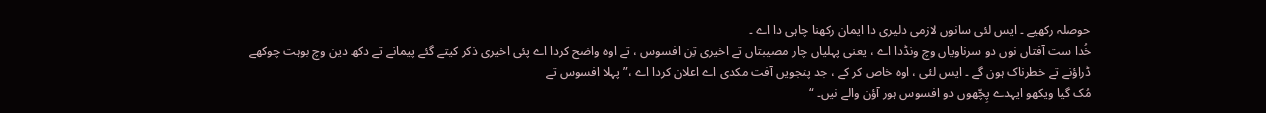حوصلہ رکھیے ۔ ایس لئی سانوں لازمی دلیری دا ایمان رکھنا چاہی دا اے ۔
خُدا ست آفتاں نوں دو سرناویاں وچ ونڈدا اے ، یعنی پہلیاں چار مصیبتاں تے اخیری تِن افسوس ، تے اوہ واضح کردا اے پئی اخیری ذکر کیتے گئے پیمانے تے دکھ دین وچ بوہت چوکھے ڈراؤنے تے خطرناک ہون گے ۔ ایس لئی ، اوہ خاص کر کے ، جد پنجویں آفت مکدی اے اعلان کردا اے ،” پہلا افسوس تے
مُک گیا ویکھو ایہدے پِچّھوں دو افسوس ہور آؤن والے نیں۔ “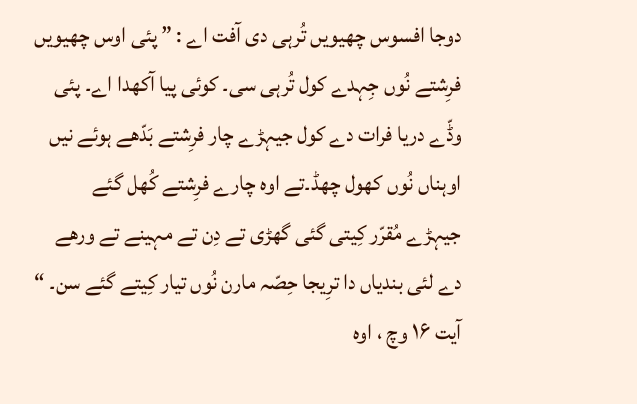دوجا افسوس چھیویں تُرہی دی آفت اے : ” پئی اوس چھیویں فرِشتے نُوں جِہدے کول تُرہی سی۔ کوئی پیا آکھدا اے۔ پئی وڈّے دریا فرات دے کول جیہڑے چار فرِشتے بَدّھے ہوئے نیں اوہناں نُوں کھول چھڈ۔تے اوہ چارے فرِشتے کُھل گئے جیہڑے مُقرّر کِیتی گئی گھڑی تے دِن تے مہینے تے ورھے دے لئی بندیاں دا ترِیجا حِصّہ مارن نُوں تیار کِیتے گئے سن۔ “ آیت ۱۶ وچ ، اوہ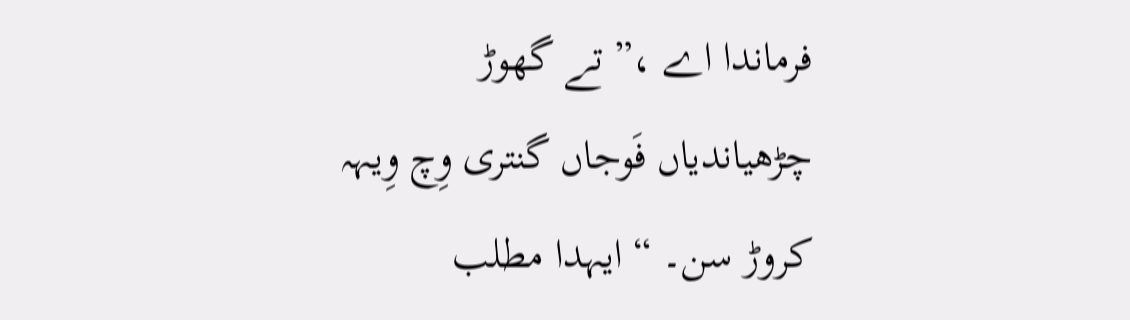فرماندا اے ،” تے گھوڑ چڑھیاندیاں فَوجاں گنتری وِچ وِیہہ کروڑ سن۔ “ ایہدا مطلب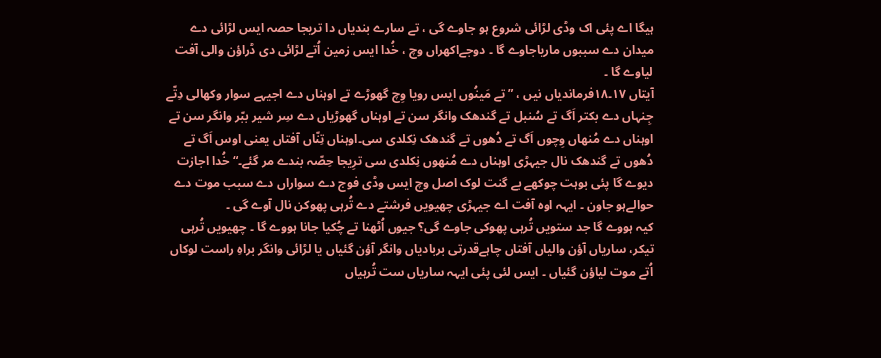ہیگا اے پئی اک وڈی لڑائی شروع ہو جاوے گی ، تے سارے بندیاں دا تریجا حصہ ایس لڑائی دے میدان دے سببوں ماریاجاوے گا ۔ دوجےاکھراں وچ ، خُدا ایس زمین اُتے لڑائی دی ڈراؤن والی آفت لیاوے گا ۔
آیتاں ۱۷۔۱۸فرماندیاں نیں ، ” تے مَینُوں ایس رویا وِچ گھوڑے تے اوہناں دے اجیہے سوار وکھالی دِتّے جِنہاں دے بکتر اَگ تے سُنبل تے گندھک وانگر سن تے اوہناں گھوڑیاں دے سِر شیر ببّر وانگر سن تے اوہناں دے مُنھاں وِچوں اَگ تے دُھوں تے گندھک نِکلدی سی۔اوہناں تِنّاں آفتاں یعنی اوس اَگ تے دُھوں تے گندھک نال جیہڑی اوہناں دے مُنھوں نِکلدی سی ترِیجا حِصّہ بندے مر گئے۔“ خُدا اجازت دیوے گا پئی بوہت چوکھے بے گنت لوک اصل وچ ایس وڈی فوج دے سواراں دے سبب موت دے حوالےہو جاون ۔ ایہہ اوہ آفت اے جیہڑی چھیویں فرشتے دے تُرہی پھوکن نال آوے گی ۔
کیہ ہووے گا جد ستویں تُرہی پھوکی جاوے گی؟ جیوں اُٹھنا تے چُکیا جانا ہووے گا ۔ چھیویں تُرہی تیکر، ساریاں آؤن والیاں آفتاں چاہےقدرتی بربادیاں وانگر آؤن گئیاں یا لڑائی وانگر براہِ راست لوکاں اُتے موت لیاؤن گئیاں ۔ ایس لئی پئی ایہہ ساریاں ست تُرہیاں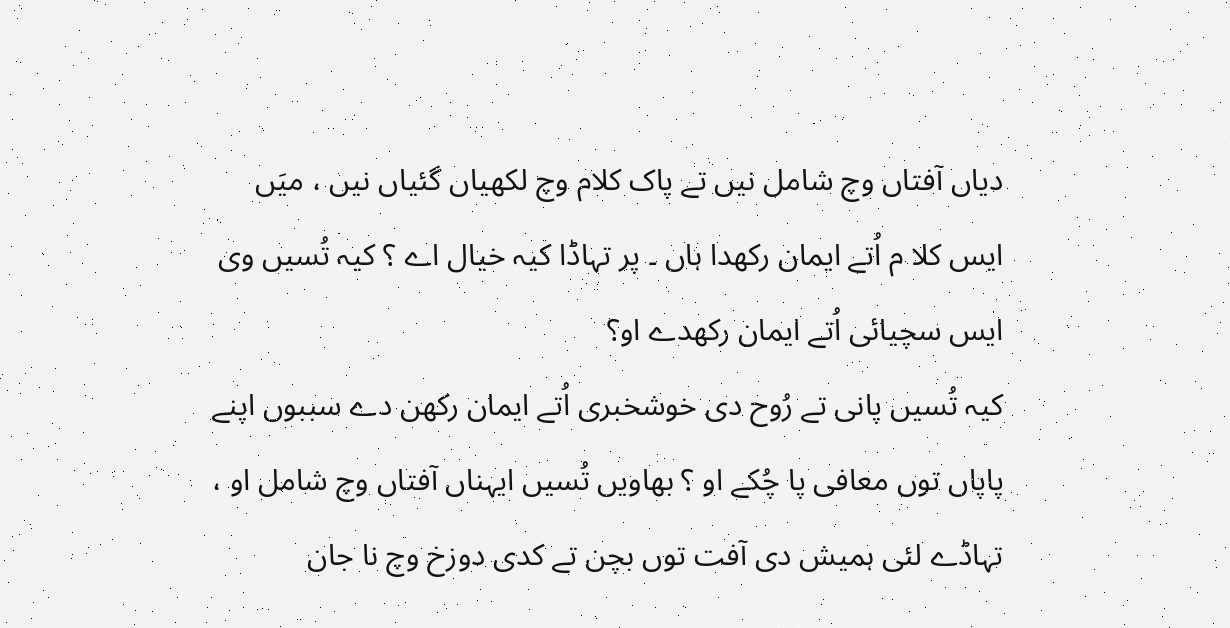دیاں آفتاں وچ شامل نیں تے پاک کلام وچ لکھیاں گئیاں نیں ، میَں ایس کلا م اُتے ایمان رکھدا ہاں ۔ پر تہاڈا کیہ خیال اے ؟ کیہ تُسیں وی ایس سچیائی اُتے ایمان رکھدے او؟
کیہ تُسیں پانی تے رُوح دی خوشخبری اُتے ایمان رکھن دے سببوں اپنے پاپاں توں معافی پا چُکے او ؟ بھاویں تُسیں ایہناں آفتاں وچ شامل او ، تہاڈے لئی ہمیش دی آفت توں بچن تے کدی دوزخ وچ نا جان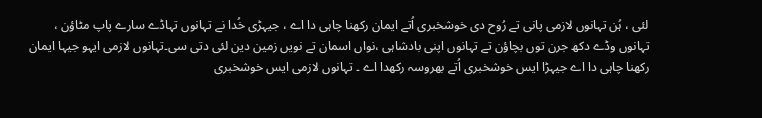لئی ، ہُن تہانوں لازمی پانی تے رُوح دی خوشخبری اُتے ایمان رکھنا چاہی دا اے ، جیہڑی خُدا نے تہانوں تہاڈے سارے پاپ مٹاؤن ، تہانوں وڈے دکھ جرن توں بچاؤن تے تہانوں اپنی بادشاہی ،نواں اسمان تے نویں زمین دین لئی دتی سی۔تہانوں لازمی ایہو جیہا ایمان رکھنا چاہی دا اے جیہڑا ایس خوشخبری اُتے بھروسہ رکھدا اے ۔ تہانوں لازمی ایس خوشخبری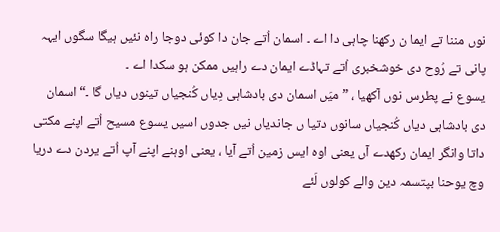نوں مننا تے ایما ن رکھنا چاہی دا اے ۔ اسمان اُتے جان دا کوئی دوجا راہ نئیں ہیگا سگوں ایہہ پانی تے رُوح دی خوشخبری اُتے تہاڈے ایمان دے راہیں ممکن ہو سکدا اے ۔
یسوع نے پطرس نوں آکھیا ، ”میَں اسمان دی بادشاہی دِیاں کُنجیاں تینوں دیاں گا ۔“ اسمان دی بادشاہی دیاں کُنجیاں سانوں دتیا ں جاندیاں نیں جدوں اسیں یسوع مسیح اُتے اپنے مکتی داتا وانگر ایمان رکھدے آں یعنی اوہ ایس زمین اُتے آیا ، یعنی اوہنے اپنے آپ اُتے یردن دے دریا وچ یوحنا بپتسمہ دین والے کولوں لَئے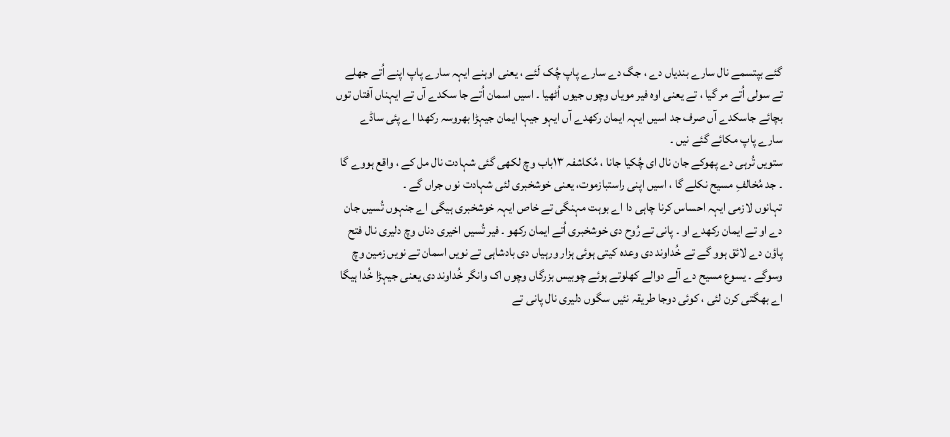گئے بپتسمے نال سارے بندیاں دے ، جگ دے سارے پاپ چُک لَئے ، یعنی اوہنے ایہہ سارے پاپ اپنے اُتے جھلے تے سولی اُتے مر گیا ، تے یعنی اوہ فیر مویاں وچوں جیوں اُٹھیا ۔ اسیں اسمان اُتے جا سکدے آں تے ایہناں آفتاں توں بچائے جاسکدے آں صرف جد اسیں ایہہ ایمان رکھدے آں ایہو جیہا ایمان جیہڑا بھروسہ رکھدا اے پئی ساڈے سارے پاپ مکائے گئے نیں ۔
ستویں تُرہی دے پھوکے جان نال ای چُکیا جانا ، مُکاشفہ ۱۳باب وچ لکھی گئی شہادت نال مل کے ، واقع ہووے گا ۔ جد مُخالفِ مسیح نکلے گا ، اسیں اپنی راستبازموت، یعنی خوشخبری لئی شہادت نوں جراں گے ۔
تہانوں لازمی ایہہ احساس کرنا چاہی دا اے بوہت مہنگی تے خاص ایہہ خوشخبری ہیگی اے جنہوں تُسیں جان دے او تے ایمان رکھدے او ۔ پانی تے رُوح دی خوشخبری اُتے ایمان رکھو ۔ فیر تُسیں اخیری دناں وچ دلیری نال فتح پاؤن دے لائق ہوو گے تے خُداوند دی وعدہ کیتی ہوئی ہزار ورہیاں دی بادشاہی تے نویں اسمان تے نویں زمین وچ وسوگے ۔ یسوع مسیح دے آلے دوالے کھلوتے ہوئے چوبیس بزرگاں وچوں اک وانگر خُداوند دی یعنی جیہڑا خُدا ہیگا اے بھگتی کرن لئی ، کوئی دوجا طریقہ نئیں سگوں دلیری نال پانی تے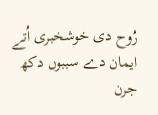رُوح دی خوشخبری اُتے ایمان دے سببوں دکھ جرن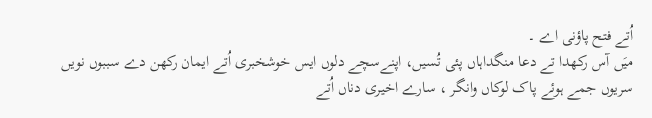اُتے فتح پاؤنی اے ۔
میَں آس رکھدا تے دعا منگداہاں پئی تُسیں، اپنےسچے دلوں ایس خوشخبری اُتے ایمان رکھن دے سببوں نویں سریوں جمے ہوئے پاک لوکاں وانگر ، سارے اخیری دناں اُتے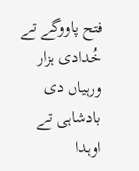فتح پاووگے تے خُدادی ہزار ورہیاں دی بادشاہی تے اوہدا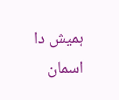ہمیش دا اسمان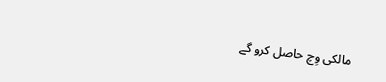مالکی وِچ حاصل کرو گے